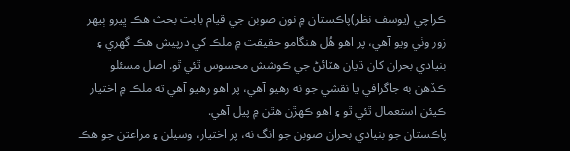ڪراچي (يوسف نظر)پاڪستان ۾ نون صوبن جي قيام بابت بحث هڪ ڀيرو ٻيهر زور وٺي ويو آهي، پر اهو هُل هنگامو حقيقت ۾ ملڪ کي درپيش هڪ گهري ۽ بنيادي بحران کان ڌيان هٽائڻ جي ڪوشش محسوس ٿئي ٿو. اصل مسئلو ڪڏهن به جاگرافي يا نقشي جو نه رهيو آهي، پر اهو رهيو آهي ته ملڪ ۾ اختيار ڪيئن استعمال ٿئي ٿو ۽ اهو ڪهڙن هٿن ۾ پيل آهي.
پاڪستان جو بنيادي بحران صوبن جو انگ نه، پر اختيار، وسيلن ۽ مراعتن جو هڪ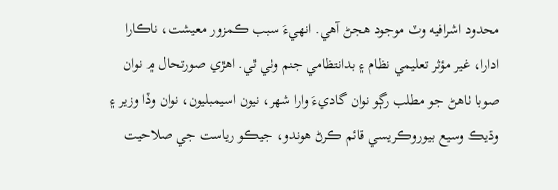محدود اشرافيه وٽ موجود هجڻ آهي. انهيءَ سبب ڪمزور معيشت، ناڪارا ادارا، غير مؤثر تعليمي نظام ۽ بدانتظامي جنم وٺي ٿي. اهڙي صورتحال ۾ نوان صوبا ٺاهڻ جو مطلب رڳو نوان گاديءَ وارا شهر، نيون اسيمبليون، نوان وڏا وزير ۽ وڌيڪ وسيع بيوروڪريسي قائم ڪرڻ هوندو، جيڪو رياست جي صلاحيت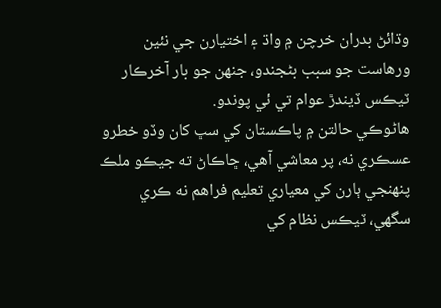وڌائڻ بدران خرچن ۾ واڌ ۽ اختيارن جي نئين ورهاست جو سبب بڻجندو، جنهن جو بار آخرڪار ٽيڪس ڏيندڙ عوام تي ئي پوندو.
هاڻوڪي حالتن ۾ پاڪستان کي سڀ کان وڏو خطرو عسڪري نه، پر معاشي آهي، ڇاڪاڻ ته جيڪو ملڪ پنهنجي ٻارن کي معياري تعليم فراهم نه ڪري سگهي، ٽيڪس نظام کي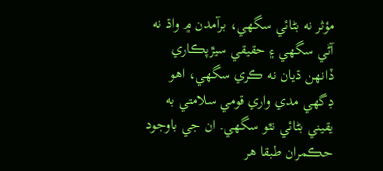مؤثر نه بڻائي سگهي، برآمدن ۾ واڌ نه آڻي سگهي ۽ حقيقي سيڙپڪاري ڏانهن ڌيان نه ڪري سگهي، اهو ڊگهي مدي واري قومي سلامتي به يقيني بڻائي نٿو سگهي. ان جي باوجود حڪمران طبقا هر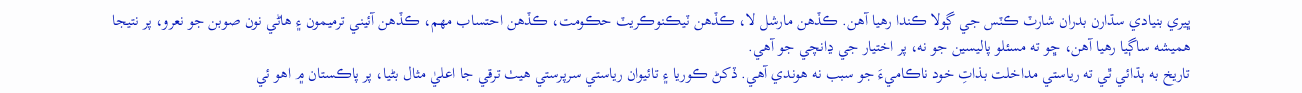ڀيري بنيادي سڌارن بدران شارٽ ڪٽس جي ڳولا ڪندا رهيا آهن. ڪڏهن مارشل لا، ڪڏهن ٽيڪنوڪريٽ حڪومت، ڪڏهن احتساب مهم، ڪڏهن آئيني ترميمون ۽ هاڻي نون صوبن جو نعرو، پر نتيجا هميشه ساڳيا رهيا آهن، ڇو ته مسئلو پاليسين جو نه، پر اختيار جي ڍانچي جو آهي.
تاريخ به ٻڌائي ٿي ته رياستي مداخلت بذاتِ خود ناڪاميءَ جو سبب نه هوندي آهي. ڏکڻ ڪوريا ۽ تائيوان رياستي سرپرستي هيٺ ترقي جا اعليٰ مثال بڻيا، پر پاڪستان ۾ اهو ئي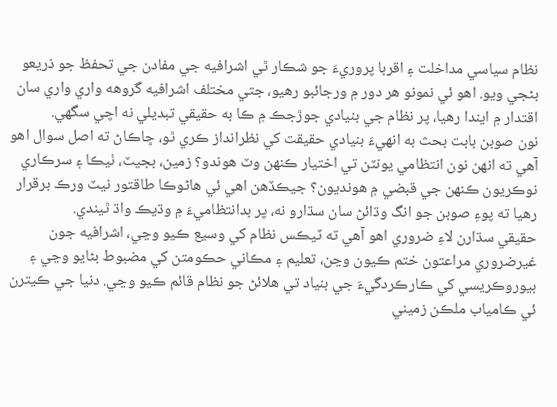نظام سياسي مداخلت ۽ اقربا پروريءَ جو شڪار ٿي اشرافيه جي مفادن جي تحفظ جو ذريعو بڻجي ويو. اهو ئي نمونو هر دور ۾ ورجائبو رهيو، جتي مختلف اشرافيه گروهه واري واري سان اقتدار ۾ ايندا رهيا، پر نظام جي بنيادي جوڙجڪ ۾ ڪا به حقيقي تبديلي نه اچي سگهي.
نون صوبن بابت بحث به انهيءَ بنيادي حقيقت کي نظرانداز ڪري ٿو، ڇاڪاڻ ته اصل سوال اهو آهي ته انهن نون انتظامي يونٽن تي اختيار ڪنهن وٽ هوندو؟ زمين، بجيٽ، ٺيڪا ۽ سرڪاري نوڪريون ڪنهن جي قبضي ۾ هونديون؟ جيڪڏهن اهي ئي هاڻوڪا طاقتور نيٽ ورڪ برقرار رهيا ته پوءِ صوبن جو انگ وڌائڻ سان سڌارو نه، پر بدانتظاميءَ ۾ وڌيڪ واڌ ٿيندي.
حقيقي سڌارن لاءِ ضروري اهو آهي ته ٽيڪس نظام کي وسيع ڪيو وڃي، اشرافيه جون غيرضروري مراعتون ختم ڪيون وڃن، تعليم ۽ مڪاني حڪومتن کي مضبوط بڻايو وڃي ۽ بيوروڪريسي کي ڪارڪردگيءَ جي بنياد تي هلائڻ جو نظام قائم ڪيو وڃي. دنيا جي ڪيترن ئي ڪامياب ملڪن زميني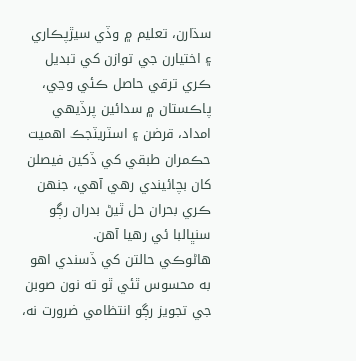سڌارن، تعليم ۾ وڏي سيڙپڪاري ۽ اختيارن جي توازن کي تبديل ڪري ترقي حاصل ڪئي وڃي، پاڪستان ۾ سدائين پرڏيهي امداد، قرضن ۽ اسٽريٽجڪ اهميت حڪمران طبقي کي ڏکين فيصلن کان بچائيندي رهي آهي، جنهن ڪري بحران حل ٿيڻ بدران رڳو سنڀالبا ئي رهيا آهن.
هاڻوڪي حالتن کي ڏسندي اهو به محسوس ٿئي ٿو ته نون صوبن جي تجويز رڳو انتظامي ضرورت نه،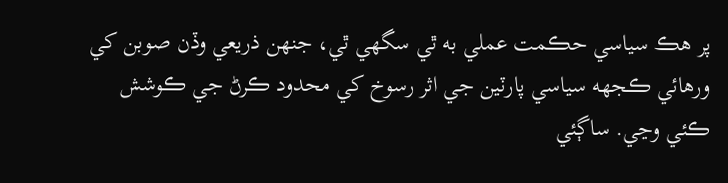پر هڪ سياسي حڪمت عملي به ٿي سگهي ٿي، جنهن ذريعي وڏن صوبن کي ورهائي ڪجهه سياسي پارٽين جي اثر رسوخ کي محدود ڪرڻ جي ڪوشش ڪئي وڃي. ساڳئي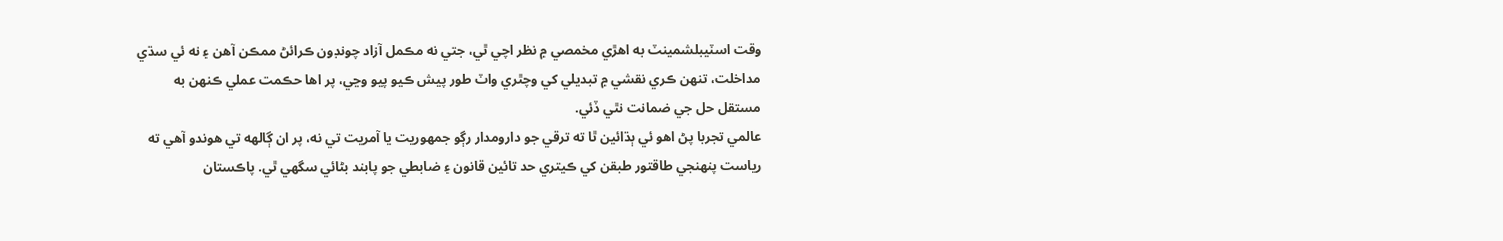وقت اسٽيبلشمينٽ به اهڙي مخمصي ۾ نظر اچي ٿي، جتي نه مڪمل آزاد چونڊون ڪرائڻ ممڪن آهن ۽ نه ئي سڌي مداخلت، تنهن ڪري نقشي ۾ تبديلي کي وچٿري واٽ طور پيش ڪيو پيو وڃي، پر اها حڪمت عملي ڪنهن به مستقل حل جي ضمانت نٿي ڏئي.
عالمي تجربا پڻ اهو ئي ٻڌائين ٿا ته ترقي جو دارومدار رڳو جمهوريت يا آمريت تي نه، پر ان ڳالهه تي هوندو آهي ته رياست پنهنجي طاقتور طبقن کي ڪيتري حد تائين قانون ۽ ضابطي جو پابند بڻائي سگهي ٿي. پاڪستان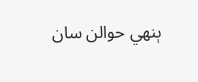ٻنهي حوالن سان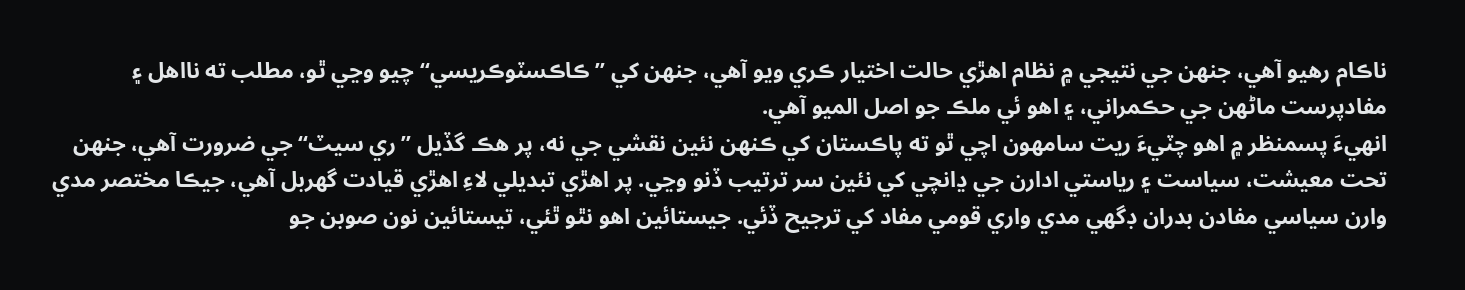ناڪام رهيو آهي، جنهن جي نتيجي ۾ نظام اهڙي حالت اختيار ڪري ويو آهي، جنهن کي ”ڪاڪسٽوڪريسي“ چيو وڃي ٿو، مطلب ته نااهل ۽ مفادپرست ماڻهن جي حڪمراني، ۽ اهو ئي ملڪ جو اصل الميو آهي.
انهيءَ پسمنظر ۾ اهو چٽيءَ ريت سامهون اچي ٿو ته پاڪستان کي ڪنهن نئين نقشي جي نه، پر هڪ گڏيل ”ري سيٽ“ جي ضرورت آهي، جنهن تحت معيشت، سياست ۽ رياستي ادارن جي ڍانچي کي نئين سر ترتيب ڏنو وڃي. پر اهڙي تبديلي لاءِ اهڙي قيادت گهربل آهي، جيڪا مختصر مدي وارن سياسي مفادن بدران ڊگهي مدي واري قومي مفاد کي ترجيح ڏئي. جيستائين اهو نٿو ٿئي، تيستائين نون صوبن جو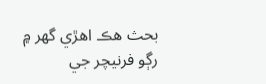بحث هڪ اهڙي گهر ۾ رڳو فرنيچر جي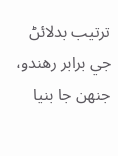ترتيب بدلائڻ جي برابر رهندو، جنهن جا بنيا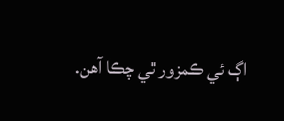اڳ ئي ڪمزور ٿي چڪا آهن.